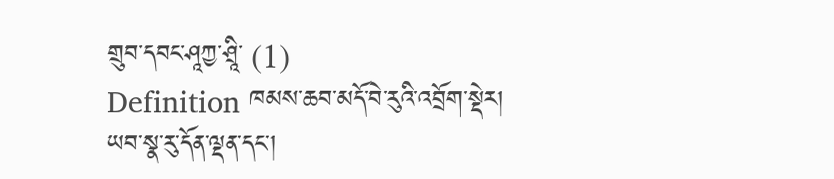གྲུབ་དབང་ཤཱཀྱ་ཤྲཱི་ (1)
Definition ཁམས་ཆབ་མདོ་བེ་རུའི་འབྲོག་སྡེར། ཡབ་སྣ་རུ་དོན་ལྡན་དང་།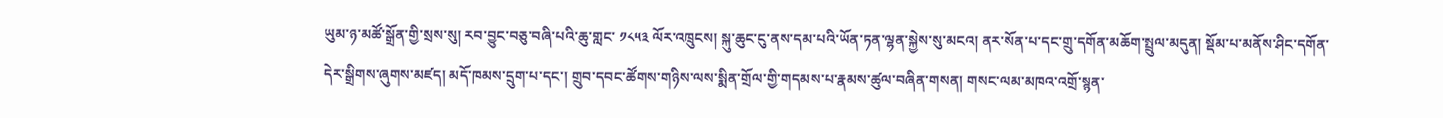ཡུམ་ཉ་མཚོ་སྒྲོན་གྱི་སྲས་སུ། རབ་བྱུང་བཅུ་བཞི་པའི་ཆུ་གླང་ ༡༨༥༣ ལོར་འཁྲུངས། སྐུ་ཆུང་ངུ་ནས་དམ་པའི་ཡོན་ཏན་ལྷན་སྐྱེས་སུ་མངའ། ནར་སོན་པ་དང་གྲུ་དགོན་མཆོག་སྤྲུལ་མདུན། སྡོམ་པ་མནོས་ཤིང་དགོན་དེར་སྒྲིགས་ཞུགས་མཛད། མདོ་ཁམས་དྲུག་པ་དང་། གྲུབ་དབང་ཚོགས་གཉིས་ལས་སྨིན་གྲོལ་གྱི་གདམས་པ་རྣམས་ཚུལ་བཞིན་གསན། གསང་ལམ་མཁའ་འགྲོ་སྙན་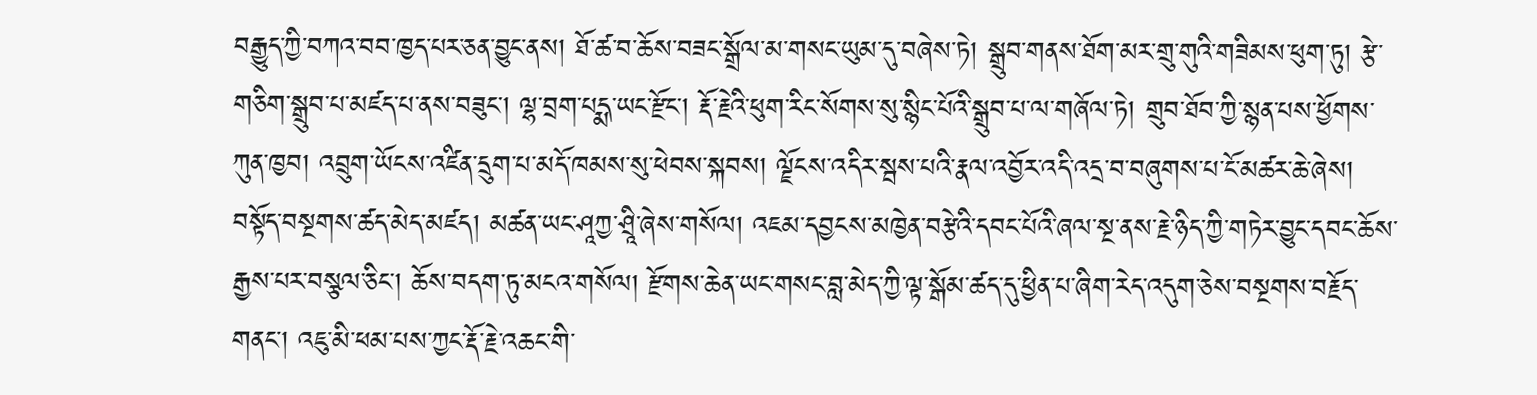བརྒྱུད་ཀྱི་བཀའ་བབ་ཁྱད་པར་ཅན་བྱུང་ནས། ཐོ་ཚ་བ་ཆོས་བཟང་སྒྲོལ་མ་གསང་ཡུམ་དུ་བཞེས་ཏེ། སྒྲུབ་གནས་ཐོག་མར་གྲུ་གུའི་གཟིམས་ཕུག་ཏུ། རྩེ་གཅིག་སྒྲུབ་པ་མཛད་པ་ནས་བཟུང་། ལྷ་བྲག་པདྨ་ཡང་རྫོང་། རྡོ་རྗེའི་ཕུག་རིང་སོགས་སུ་སྙིང་པོའི་སྒྲུབ་པ་ལ་གཞོལ་ཏེ། གྲུབ་ཐོབ་ཀྱི་སྙན་པས་ཕྱོགས་ཀུན་ཁྱབ། འབྲུག་ཡོངས་འཛིན་དྲུག་པ་མདོ་ཁམས་སུ་ཕེབས་སྐབས། ལྗོངས་འདིར་སྦས་པའི་རྣལ་འབྱོར་འདི་འདྲ་བ་བཞུགས་པ་ངོ་མཚར་ཆེ་ཞེས། བསྟོད་བསྔགས་ཚད་མེད་མཛད། མཚན་ཡང་ཤཱཀྱ་ཤྲཱི་ཞེས་གསོལ། འཇམ་དབྱངས་མཁྱེན་བརྩེའི་དབང་པོའི་ཞལ་སྔ་ནས་རྗེ་ཉིད་ཀྱི་གཏེར་བྱུང་དབང་ཆོས་རྒྱས་པར་བསྩལ་ཅིང་། ཆོས་བདག་ཏུ་མངའ་གསོལ། རྫོགས་ཆེན་ཡང་གསང་བླ་མེད་ཀྱི་ལྟ་སྒོམ་ཚད་དུ་ཕྱིན་པ་ཞིག་རེད་འདུག་ཅེས་བསྔགས་བརྗོད་གནང་། འཇུ་མི་ཕམ་པས་ཀྱང་རྡོ་རྗེ་འཆང་གི་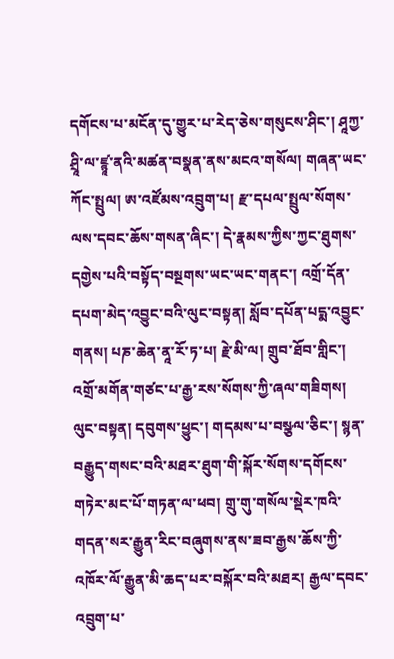དགོངས་པ་མངོན་དུ་གྱུར་པ་རེད་ཅེས་གསུངས་ཤིང་། ཤཱཀྱ་ཤྲཱི་ལ་ཛྙཱ་ནའི་མཚན་བསྣན་ནས་མངའ་གསོལ། གཞན་ཡང་ཀོང་སྤྲུལ། ཨ་འཛོམས་འབྲུག་པ། རྫ་དཔལ་སྤྲུལ་སོགས་ལས་དབང་ཆོས་གསན་ཞིང་། དེ་རྣམས་ཀྱིས་ཀྱང་ཐུགས་དགྱེས་པའི་བསྟོད་བསྔགས་ཡང་ཡང་གནང་། འགྲོ་དོན་དཔག་མེད་འབྱུང་བའི་ལུང་བསྟན། སློབ་དཔོན་པདྨ་འབྱུང་གནས། པཎ་ཆེན་ནཱ་རོ་ཏ་པ། རྗེ་མི་ལ། གྲུབ་ཐོབ་གླིང་། འགྲོ་མགོན་གཙང་པ་རྒྱ་རས་སོགས་ཀྱི་ཞལ་གཟིགས། ལུང་བསྟན། དབུགས་ཕྱུང་། གདམས་པ་བསྩལ་ཅིང་། སྙན་བརྒྱུད་གསང་བའི་མཐར་ཐུག་གི་སྐོར་སོགས་དགོངས་གཏེར་མང་པོ་གཏན་ལ་ཕབ། གྲུ་གུ་གསོལ་སྡེར་ཁའི་གདན་སར་རྒྱུན་རིང་བཞུགས་ནས་ཟབ་རྒྱས་ཆོས་ཀྱི་འཁོར་ལོ་རྒྱུན་མི་ཆད་པར་བསྐོར་བའི་མཐར། རྒྱལ་དབང་འབྲུག་པ་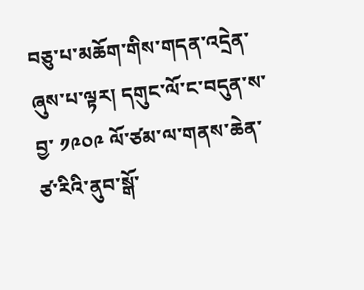བཅུ་པ་མཆོག་གིས་གདན་འདྲེན་ཞུས་པ་ལྟར། དགུང་ལོ་ང་བདུན་ས་བྱ་ ༡༩༠༩ ལོ་ཙམ་ལ་གནས་ཆེན་ཙ་རིའི་ནུབ་སྒོ་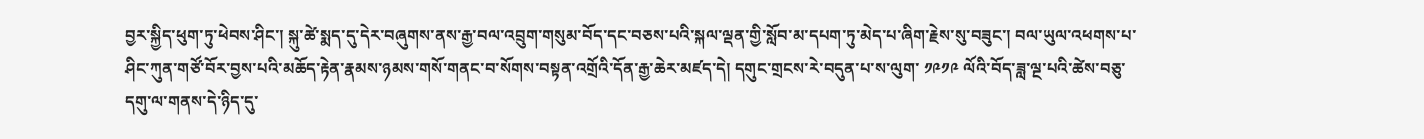བྱར་སྐྱིད་ཕུག་ཏུ་ཕེབས་ཤིང་། སྐུ་ཚེ་སྨད་དུ་དེར་བཞུགས་ནས་རྒྱ་བལ་འབྲུག་གསུམ་བོད་དང་བཅས་པའི་སྐལ་ལྡན་གྱི་སློབ་མ་དཔག་ཏུ་མེད་པ་ཞིག་རྗེས་སུ་བཟུང་། བལ་ཡུལ་འཕགས་པ་ཤིང་ཀུན་གཙོ་བོར་བྱས་པའི་མཆོད་རྟེན་རྣམས་ཉམས་གསོ་གནང་བ་སོགས་བསྟན་འགྲོའི་དོན་རྒྱ་ཆེར་མཛད་དེ། དགུང་གྲངས་རེ་བདུན་པ་ས་ལུག་ ༡༩༡༩ ལོའི་བོད་ཟླ་ལྔ་པའི་ཚེས་བཅུ་དགུ་ལ་གནས་དེ་ཉིད་དུ་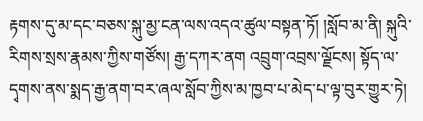རྟགས་དུ་མ་དང་བཅས་སྐུ་མྱ་ངན་ལས་འདའ་ཚུལ་བསྟན་ཏོ། །སློབ་མ་ནི། སྐུའི་རིགས་སྲས་རྣམས་ཀྱིས་གཙོས། རྒྱ་དཀར་ནག འབྲུག་འབྲས་ལྗོངས། སྟོད་ལ་དྭགས་ནས་སྨད་རྒྱ་ནག་བར་ཞལ་སློབ་ཀྱིས་མ་ཁྱབ་པ་མེད་པ་ལྟ་བུར་གྱུར་ཏེ།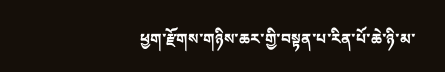ཕྱག་རྫོགས་གཉིས་ཆར་གྱི་བསྟན་པ་རིན་པོ་ཆེ་ཉི་མ་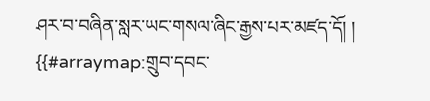ཤར་བ་བཞིན་སླར་ཡང་གསལ་ཞིང་རྒྱས་པར་མཛད་དོ། །
{{#arraymap:གྲུབ་དབང་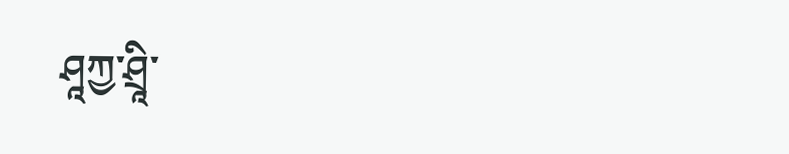ཤཱཀྱ་ཤྲཱི་